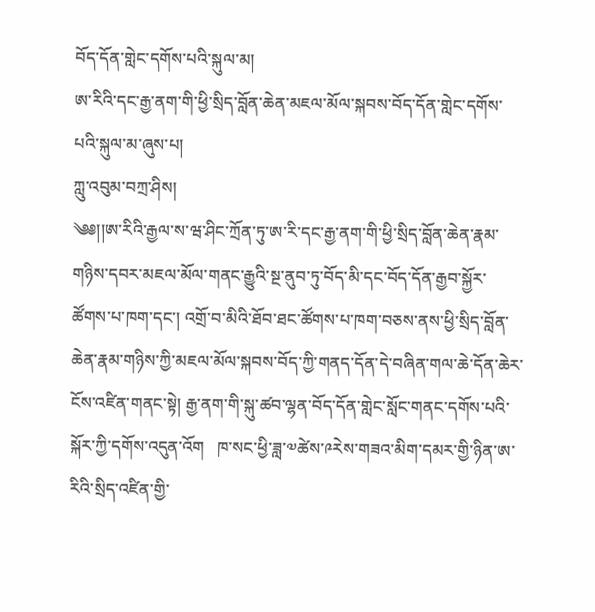བོད་དོན་གླེང་དགོས་པའི་སྐུལ་མ།
ཨ་རིའི་དང་རྒྱ་ནག་གི་ཕྱི་སྲིད་བློན་ཆེན་མཇལ་མོལ་སྐབས་བོད་དོན་གླེང་དགོས་པའི་སྐུལ་མ་ཞུས་པ།
ཀླུ་འབུམ་བཀྲ་ཤིས།
༄༅།།ཨ་རིའི་རྒྱལ་ས་ཝ་ཤིང་ཀྲོན་ཏུ་ཨ་རི་དང་རྒྱ་ནག་གི་ཕྱི་སྲིད་བློན་ཆེན་རྣམ་གཉིས་དབར་མཇལ་མོལ་གནང་རྒྱུའི་སྔ་ནུབ་ཏུ་བོད་མི་དང་བོད་དོན་རྒྱབ་སྐྱོར་ཚོགས་པ་ཁག་དང་། འགྲོ་བ་མིའི་ཐོབ་ཐང་ཚོགས་པ་ཁག་བཅས་ནས་ཕྱི་སྲིད་བློན་ཆེན་རྣམ་གཉིས་ཀྱི་མཇལ་མོལ་སྐབས་བོད་ཀྱི་གནད་དོན་དེ་བཞིན་གལ་ཆེ་དོན་ཆེར་ངོས་འཛིན་གནང་སྟེ། རྒྱ་ནག་གི་སྐུ་ཚབ་ལྷན་བོད་དོན་གླེང་སློང་གནང་དགོས་པའི་སྐོར་ཀྱི་དགོས་འདུན་འོག   ཁ་སང་ཕྱི་ཟླ་༧ཚེས་༩རེས་གཟའ་མིག་དམར་གྱི་ཉིན་ཨ་རིའི་སྲིད་འཛིན་གྱི་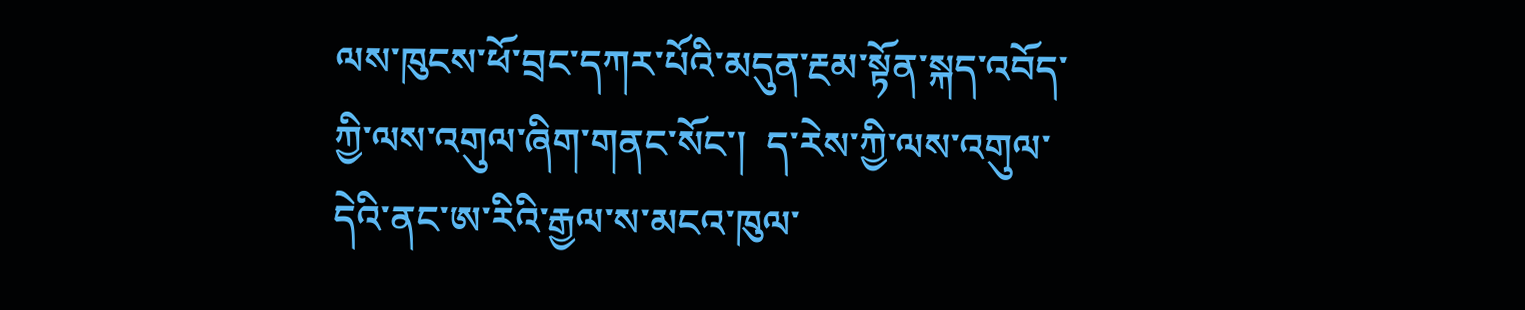ལས་ཁུངས་ཕོ་བྲང་དཀར་པོའི་མདུན་རྔམ་སྟོན་སྐད་འབོད་ཀྱི་ལས་འགུལ་ཞིག་གནང་སོང་།  ད་རེས་ཀྱི་ལས་འགུལ་དེའི་ནང་ཨ་རིའི་རྒྱལ་ས་མངའ་ཁུལ་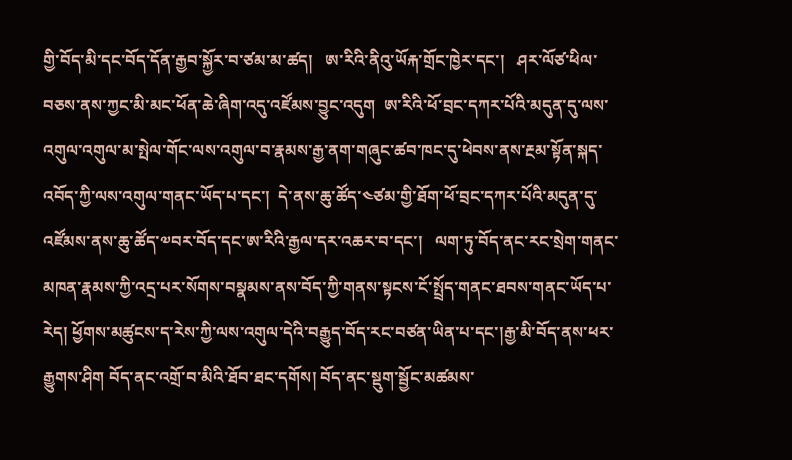གྱི་བོད་མི་དང་བོད་དོན་རྒྱབ་སྐྱོར་བ་ཙམ་མ་ཚད།   ཨ་རིའི་ནིའུ་ཡོརྐ་གྲོང་ཁྱེར་དང་།   ཤར་ལོཙ་ཕིལ་བཅས་ནས་ཀྱང་མི་མང་ཕོན་ཆེ་ཞིག་འདུ་འཛོམས་བྱུང་འདུག  ཨ་རིའི་ཕོ་བྲང་དཀར་པོའི་མདུན་དུ་ལས་འགུལ་འགུལ་མ་སྤེལ་གོང་ལས་འགུལ་བ་རྣམས་རྒྱ་ནག་གཞུང་ཚབ་ཁང་དུ་ཕེབས་ནས་རྔམ་སྟོན་སྐད་འབོད་ཀྱི་ལས་འགུལ་གནང་ཡོད་པ་དང་།  དེ་ནས་ཆུ་ཚོད་༤ཙམ་གྱི་ཐོག་ཕོ་བྲང་དཀར་པོའི་མདུན་དུ་འཛོམས་ནས་ཆུ་ཚོད་༧བར་བོད་དང་ཨ་རིའི་རྒྱལ་དར་འཆར་བ་དང་།   ལག་ཏུ་བོད་ནང་རང་སྲེག་གནང་མཁན་རྣམས་ཀྱི་འདྲ་པར་སོགས་བསྣམས་ནས་བོད་ཀྱི་གནས་སྟངས་ངོ་སྤྲོད་གནང་ཐབས་གནང་ཡོད་པ་རེད། ཕྱོགས་མཚུངས་ད་རེས་ཀྱི་ལས་འགུལ་དེའི་བརྒྱུད་བོད་རང་བཙན་ཡིན་པ་དང་།རྒྱ་མི་བོད་ནས་ཕར་རྒྱུགས་ཤིག བོད་ནང་འགྲོ་བ་མིའི་ཐོབ་ཐང་དགོས། བོད་ནང་སྡུག་སྦྱོང་མཚམས་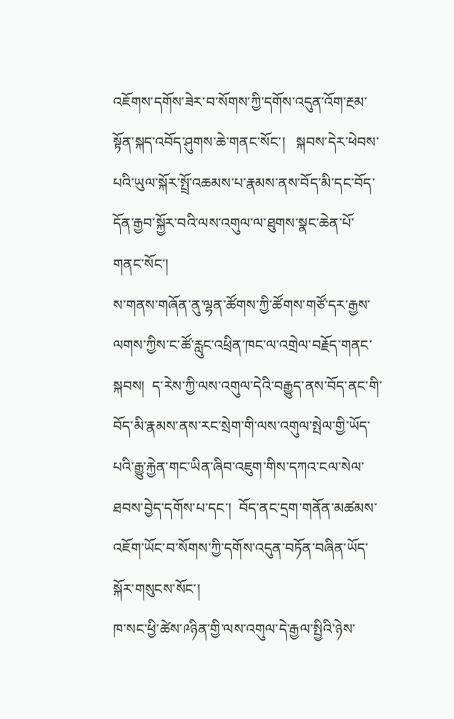འཇོགས་དགོས་ཟེར་བ་སོགས་ཀྱི་དགོས་འདུན་འོག་རྔམ་སྟོན་སྐད་འབོད་ཤུགས་ཆེ་གནང་སོང་།   སྐབས་དེར་ཕེབས་པའི་ཡུལ་སྐོར་སྤྲོ་འཆམས་པ་རྣམས་ནས་བོད་མི་དང་བོད་དོན་རྒྱབ་སྐྱོར་བའི་ལས་འགུལ་ལ་ཐུགས་སྣང་ཆེན་པོ་གནང་སོང་།
ས་གནས་གཞོན་ནུ་ལྷན་ཚོགས་ཀྱི་ཚོགས་གཙོ་དར་རྒྱས་ལགས་ཀྱིས་ང་ཚོ་རླུང་འཕྲིན་ཁང་ལ་འགྲེལ་བརྗོད་གནང་སྐབས།  ད་རེས་ཀྱི་ལས་འགུལ་དེའི་བརྒྱུད་ནས་བོད་ནང་གི་བོད་མི་རྣམས་ནས་རང་སྲེག་གི་ལས་འགུལ་སྤེལ་གྱི་ཡོད་པའི་རྒྱུ་རྐྱེན་གང་ཡིན་ཞིབ་འཇུག་གིས་དཀའ་ངལ་སེལ་ཐབས་བྱེད་དགོས་པ་དང་།  བོད་ནང་དྲག་གནོན་མཚམས་འཇོག་ཡོང་བ་སོགས་ཀྱི་དགོས་འདུན་བཏོན་བཞིན་ཡོད་སྐོར་གསུངས་སོང་།
ཁ་སང་ཕྱི་ཚེས་༩ཉིན་གྱི་ལས་འགུལ་དེ་རྒྱལ་སྤྱིའི་ཉེས་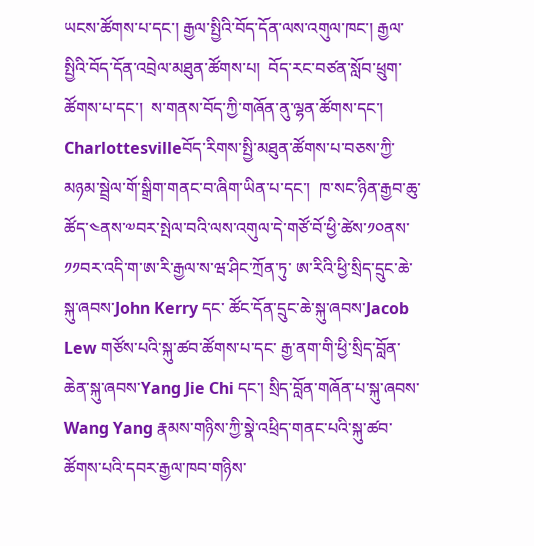ཡངས་ཚོགས་པ་དང་། རྒྱལ་སྤྱིའི་བོད་དོན་ལས་འགུལ་ཁང་། རྒྱལ་སྤྱིའི་བོད་དོན་འབྲེལ་མཐུན་ཚོགས་པ།  བོད་རང་བཙན་སློབ་ཕྲུག་ཚོགས་པ་དང་།  ས་གནས་བོད་ཀྱི་གཞོན་ནུ་ལྷན་ཚོགས་དང་། Charlottesvilleབོད་རིགས་སྤྱི་མཐུན་ཚོགས་པ་བཅས་ཀྱི་མཉམ་སྦྲེལ་གོ་སྒྲིག་གནང་བ་ཞིག་ཡིན་པ་དང་།  ཁ་སང་ཉིན་རྒྱབ་ཆུ་ཚོད་༤ནས་༧བར་སྤེལ་བའི་ལས་འགུལ་དེ་གཙོ་བོ་ཕྱི་ཚེས་༡༠ནས་༡༡བར་འདི་ག་ཨ་རི་རྒྱལ་ས་ཝ་ཤིང་ཀྲོན་ཏུ་ ཨ་རིའི་ཕྱི་སྲིད་དྲུང་ཆེ་སྐུ་ཞབས་John Kerry དང་ ཚོང་དོན་དྲུང་ཆེ་སྐུ་ཞབས་Jacob Lew གཙོས་པའི་སྐུ་ཚབ་ཚོགས་པ་དང་ རྒྱ་ནག་གི་ཕྱི་སྲིད་བློན་ཆེན་སྐུ་ཞབས་Yang Jie Chi དང་། སྲིད་བློན་གཞོན་པ་སྐུ་ཞབས་Wang Yang རྣམས་གཉིས་ཀྱི་སྣེ་འཕྲིད་གནང་པའི་སྐུ་ཚབ་ཚོགས་པའི་དབར་རྒྱལ་ཁབ་གཉིས་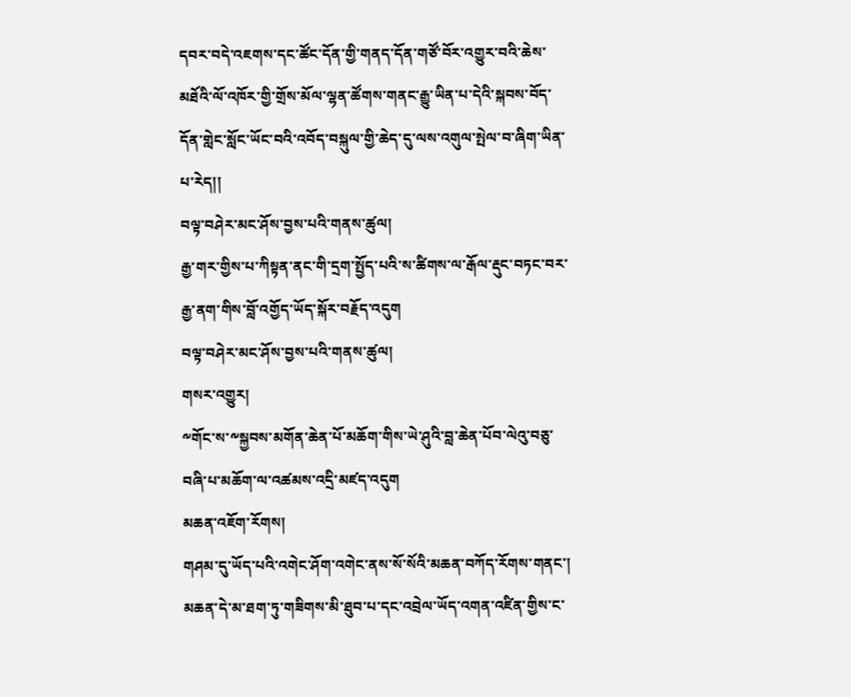དབར་བདེ་འཇགས་དང་ཚོང་དོན་གྱི་གནད་དོན་གཙོ་བོར་འགྱུར་བའི་ཆེས་མཐོའི་ལོ་འཁོར་གྱི་གྲོས་མོལ་ལྷན་ཚོགས་གནང་རྒྱུ་ཡིན་པ་དེའི་སྐབས་བོད་དོན་གླེང་སློང་ཡོང་བའི་འབོད་བསྐུལ་གྱི་ཆེད་དུ་ལས་འགུལ་སྤེལ་བ་ཞིག་ཡིན་པ་རེད།།
བལྟ་བཤེར་མང་ཤོས་བྱས་པའི་གནས་ཚུལ།
རྒྱ་གར་གྱིས་པ་ཀིསྟན་ནང་གི་དྲག་སྤྱོད་པའི་ས་ཚིགས་ལ་རྒོལ་རྡུང་བཏང་བར་རྒྱ་ནག་གིས་བློ་འགྱོད་ཡོད་སྐོར་བརྗོད་འདུག
བལྟ་བཤེར་མང་ཤོས་བྱས་པའི་གནས་ཚུལ།
གསར་འགྱུར།
༸གོང་ས་༸སྐྱབས་མགོན་ཆེན་པོ་མཆོག་གིས་ཡེ་ཤུའི་བླ་ཆེན་པོབ་ལེའུ་བཅུ་བཞི་པ་མཆོག་ལ་འཚམས་འདྲི་མཛད་འདུག
མཆན་འཇོག་རོགས།
གཤམ་དུ་ཡོད་པའི་འགེང་ཤོག་འགེང་ནས་སོ་སོའི་མཆན་བཀོད་རོགས་གནང་། མཆན་དེ་མ་ཐག་ཏུ་གཟིགས་མི་ཐུབ་པ་དང་འབྲེལ་ཡོད་འགན་འཛིན་གྱིས་ང་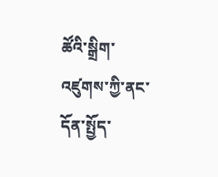ཚོའི་སྒྲིག་འཛུགས་ཀྱི་ནང་དོན་སྤྱོད་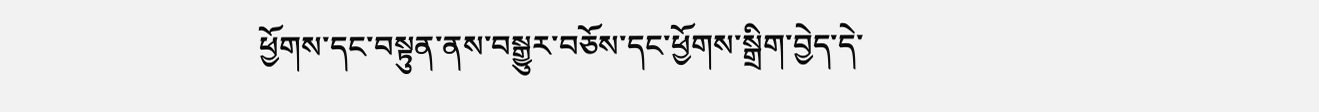ཕྱོགས་དང་བསྟུན་ནས་བསྒྱུར་བཅོས་དང་ཕྱོགས་སྒྲིག་བྱེད་དེ་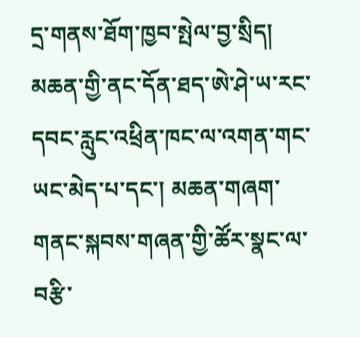དྲ་གནས་ཐོག་ཁྱབ་སྤེལ་བྱ་སྲིད། མཆན་གྱི་ནང་དོན་ཐད་ཨེ་ཤེ་ཡ་རང་དབང་རླུང་འཕྲིན་ཁང་ལ་འགན་གང་ཡང་མེད་པ་དང་། མཆན་གཞག་གནང་སྐབས་གཞན་གྱི་ཚོར་སྣང་ལ་བརྩི་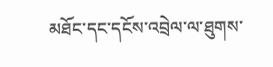མཐོང་དང་དངོས་འབྲེལ་ལ་ཐུགས་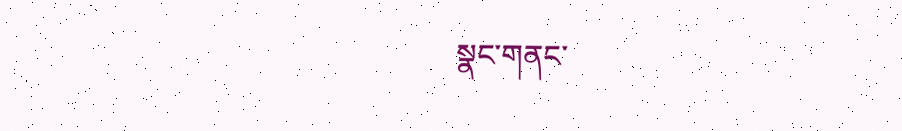སྣང་གནང་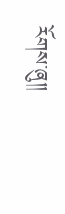རོགས་ཞུ༎